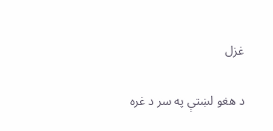غزل

د هغو لښتې په سر د غره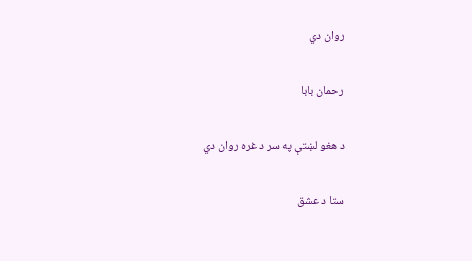روان دي

رحمان بابا

د هغو لښتې په سر د غره روان دي

ستا د عشق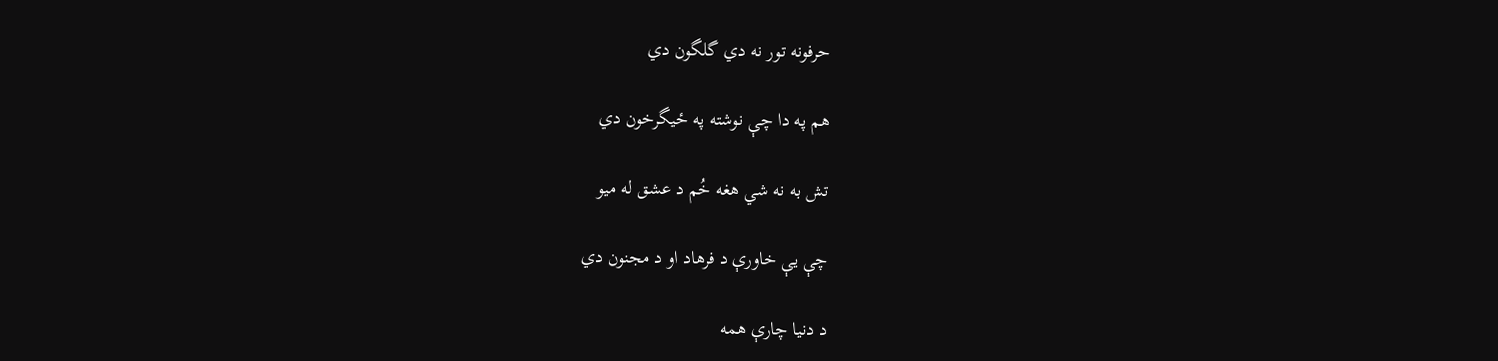حرفونه تور نه دي گلگون دي

هم په دا چې نوشته په ځيگرخون دي

تش به نه شي هغه خُم د عشق له ميو

چې يې خاورې د فرهاد او د مجنون دي

د دنيا چارې همه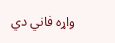واړه فاني دي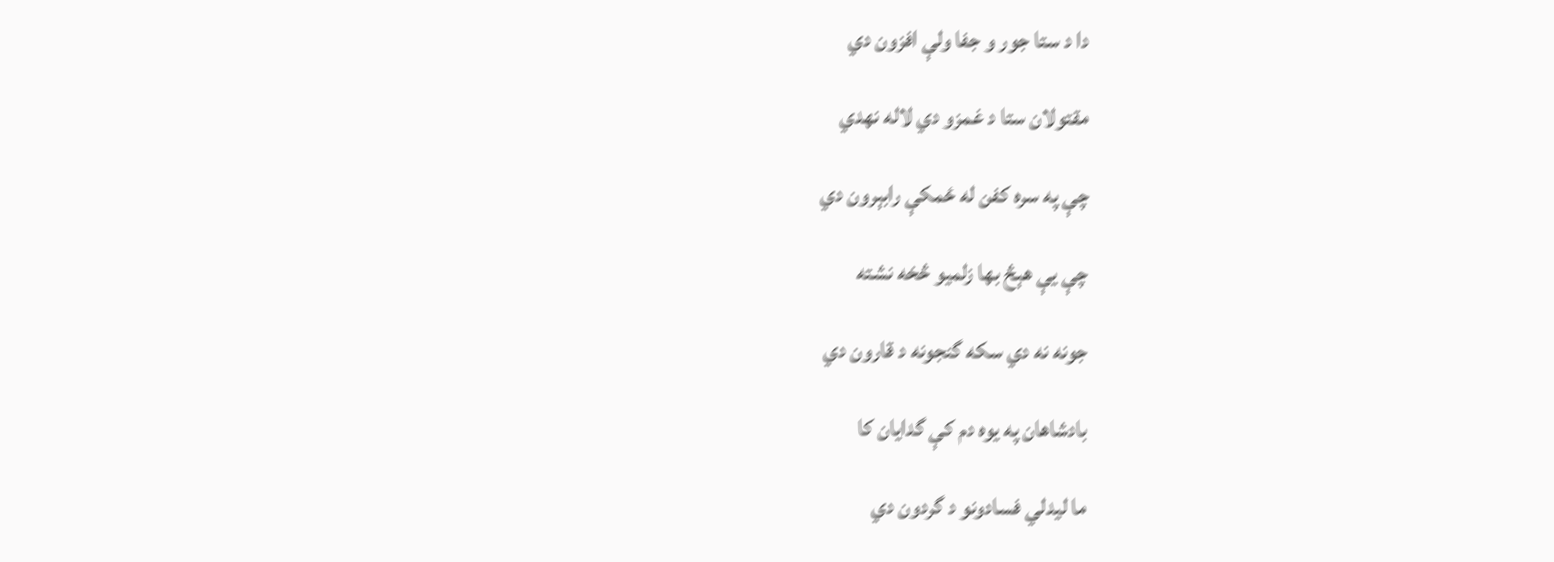دا د ستا جور و جفا ولې افزون دي

مقتولان ستا د غمزو دي لاله نهدي

چې په سره کفن له ځمکې رابېرون دي

چې يې هېڅ بها زلميو څخه نشته

جونه نه دي سکه گنجونه د قارون دي

بادشاهان په يوه دم کې گدايان کا

ما ليدلي فسادونو د گردون دي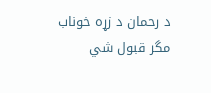د رحمان د زړه خوناب مگر قبول شي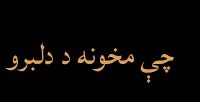چې مخونه د دلبرو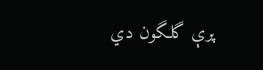پرې گلگون دي